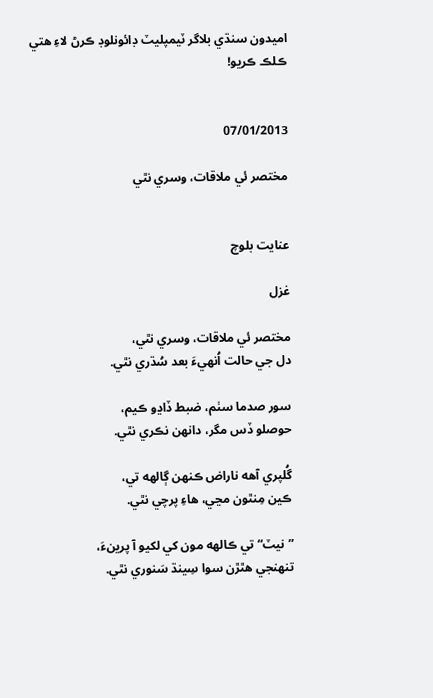امیدون سنڌي بلاگر ٽيمپليٽ ڊائونلوڊ ڪرڻ لاءِ هتي ڪلڪ ڪريو!


07/01/2013

مختصر ئي ملاقات، وسري نٿي


عنايت بلوچ

غزل

مختصر ئي ملاقات، وسري نٿي،
دل جي حالت اُنهيءَ بعد سُڌري نٿي.

سور صدما سٺم، ضبط ڏاڍو ڪيم،
حوصلو ڏس مگر، دانهن نڪري نٿي.

گُلپري آهه ناراض ڪنهن ڳالهه تي،
ڪين مِنٿون مڃي، هاءِ پرچي نٿي.

”نيٽ“ تي ڪالهه مون کي لکيو آ پرينءَ،
تنهنجي هٿڙن سوا سِينڌ سَنوري نٿي.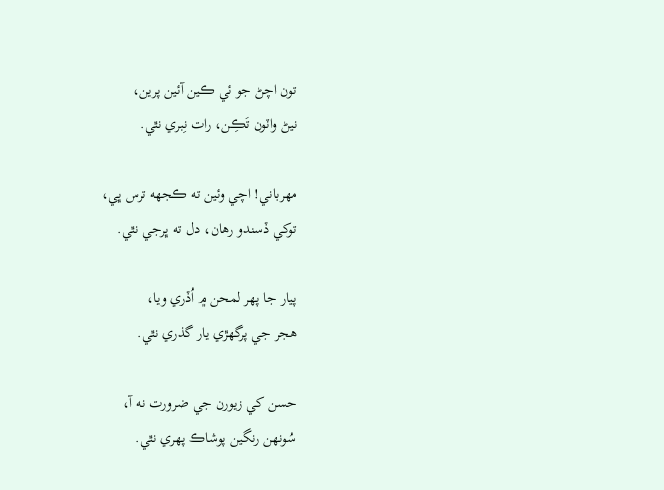تون اچڻ جو ئي ڪين آئين پرين،
نيڻ واٽون تَڪِن، رات نِبري نٿي.

مهرباني! اچي وئين ته ڪجهه ترس ڀي،
توکي ڏسندو رهان، دل ته ڀرجي نٿي.

پيار جا پهر لمحن ۾ اُڏري ويا،
هجر جي پرگهڙي يار گذري نٿي.

حسن کي زيورن جي ضرورت نه آ،
سُونهن رنگين پوشاڪ پهري نٿي.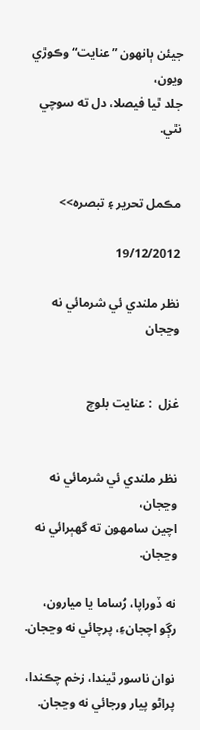جيئن ٻانهون ”عنايت“ وڪوڙي ويون،
جلد ٿيا فيصلا، دل ته سوچي نٿي.


مڪمل تحرير ۽ تبصره>>

19/12/2012

نظر ملندي ئي شرمائي نه وڃجان


غزل  : عنايت بلوچ


نظر ملندي ئي شرمائي نه وڃجان،
اچين سامهون ته گهٻرائي نه وڃجان.

نه ڏوراپا، رُساما يا ميارون،
رڳو اچجانءِ، پرچائي نه وڃجان.

نوان ناسور ٿيندا، زخم چڪندا،
پراڻو پيار ورجائي نه وڃجان.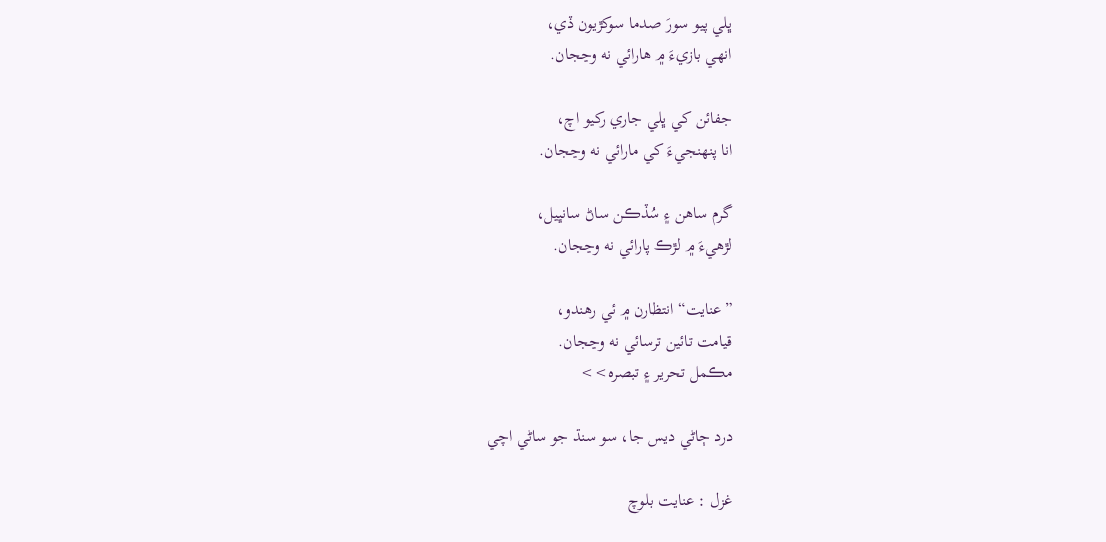ڀلي پيو سورَ صدما سوکڙيون ڏي،
انهي بازيءَ ۾ هارائي نه وڃجان.

جفائن کي ڀلي جاري رکيو اچ،
انا پنهنجيءَ کي مارائي نه وڃجان.

گرم ساهن ۽ سُڏڪن ساڻ سانڀيل،
لڙهيءَ ۾ لڙڪ پارائي نه وڃجان.

”عنايت“ انتظارن ۾ ئي رهندو،
قيامت تائين ترسائي نه وڃجان.
مڪمل تحرير ۽ تبصره>>

درد ڄاڻي ديس جا، سو سنڌ جو ساڻي اچي

غزل : عنايت بلوچ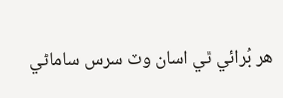هر بُرائي ٿي اسان وٽ سرس ساماڻي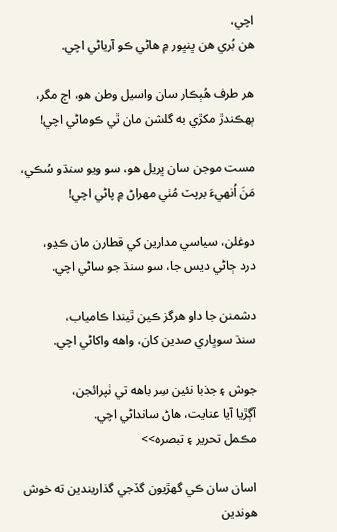اچي،
هن بُري هن ڀنڀور ۾ هاڻي ڪو آرياڻي اچي.

هر طرف هُٻڪار سان واسيل وطن هو، اڄ مگر،
ٻهڪندڙ مکڙي به گلشن مان ٿي ڪوماڻي اچي!

مست موجن سان ڀريل هو، سو ويو سنڌو سُڪي،
مَنَ اُنهيءَ برپٽ مُٺي مهراڻ ۾ پاڻي اچي!

دوغلن، سياسي مدارين کي قطارن مان ڪڍو،
درد ڄاڻي ديس جا، سو سنڌ جو ساڻي اچي.

دشمنن جا داو هرگز ڪين ٿيندا ڪامياب،
سنڌ سوڀاري صدين کان، واهه واکاڻي اچي.

جوش ۽ جذبا نئين سِر باهه تي ٺپرائجن،
آڳڙيا آيا عنايت، هاڻ سانداڻي اچي.
مڪمل تحرير ۽ تبصره>>

اسان سان ڪي گهڙيون گڏجي گذاريندين ته خوش هوندين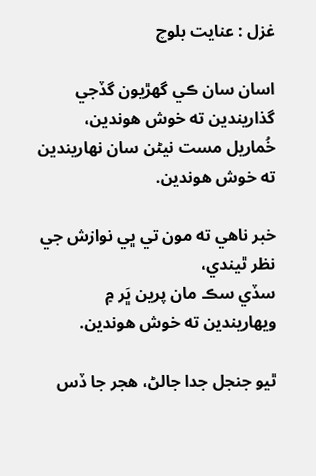غزل : عنايت بلوچ

اسان سان ڪي گهڙيون گڏجي گذاريندين ته خوش هوندين،
خُماريل مست نيڻن سان نهاريندين ته خوش هوندين.

خبر ناهي ته مون تي ڀي نوازش جي نظر ٿيندي،
سڏي سڪ مان پرين ڀَر ۾ ويهاريندين ته خوش هوندين.

ٿيو جنجل جدا جالڻ، هجر جا ڏس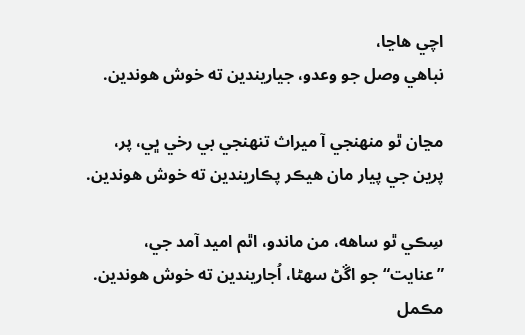اچي هاڃا،
نباهي وصل جو وعدو، جياريندين ته خوش هوندين.

مڃان ٿو منهنجي آ ميراث تنهنجي بي رخي ڀي، پر،
پرين جي پيار مان هيڪر پڪاريندين ته خوش هوندين.

سِڪي ٿو ساهه، من ماندو، اٿم اميد آمد جي،
”عنايت“ جو اڱڻ سهڻا، اُجاريندين ته خوش هوندين.
مڪمل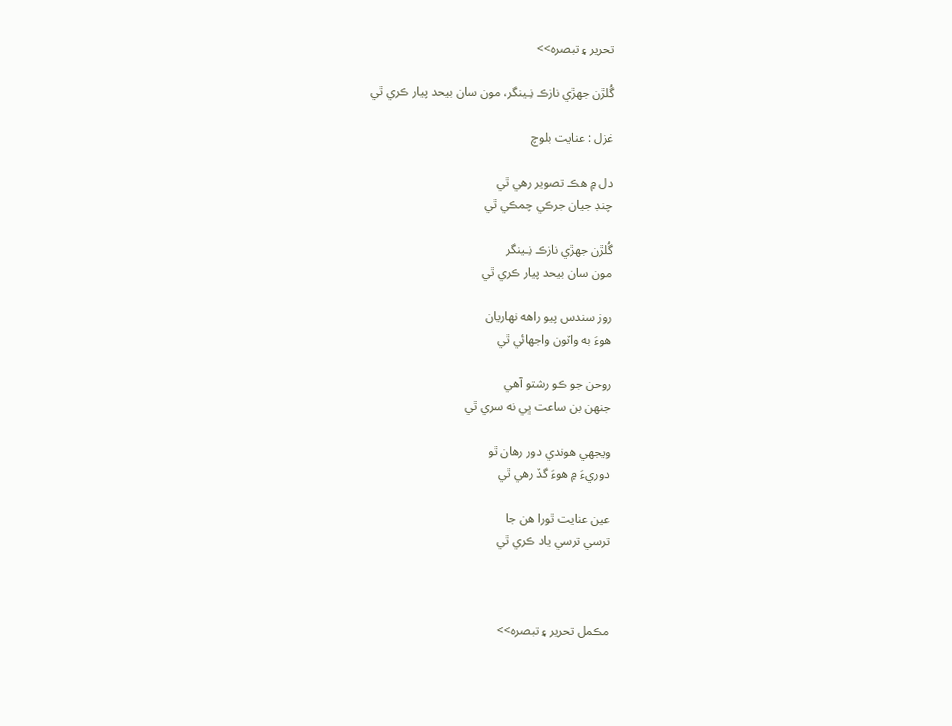تحرير ۽ تبصره>>

گُلڙن جهڙي نازڪ نِـينگر، مون سان بيحد پيار ڪري ٿي

غزل : عنايت بلوچ

دل ۾ هڪ تصوير رهي ٿي
چنڊ جيان جرڪي چمڪي ٿي

گُلڙن جهڙي نازڪ نِـينگر
مون سان بيحد پيار ڪري ٿي

روز سندس پيو راهه نهاريان
هوءَ به واٽون واجهائي ٿي

روحن جو ڪو رشتو آهي
جنهن بن ساعت ڀي نه سري ٿي

ويجهي هوندي دور رهان ٿو
دوريءَ ۾ هوءَ گڏ رهي ٿي

عين عنايت ٿورا هن جا
ترسي ترسي ياد ڪري ٿي



مڪمل تحرير ۽ تبصره>>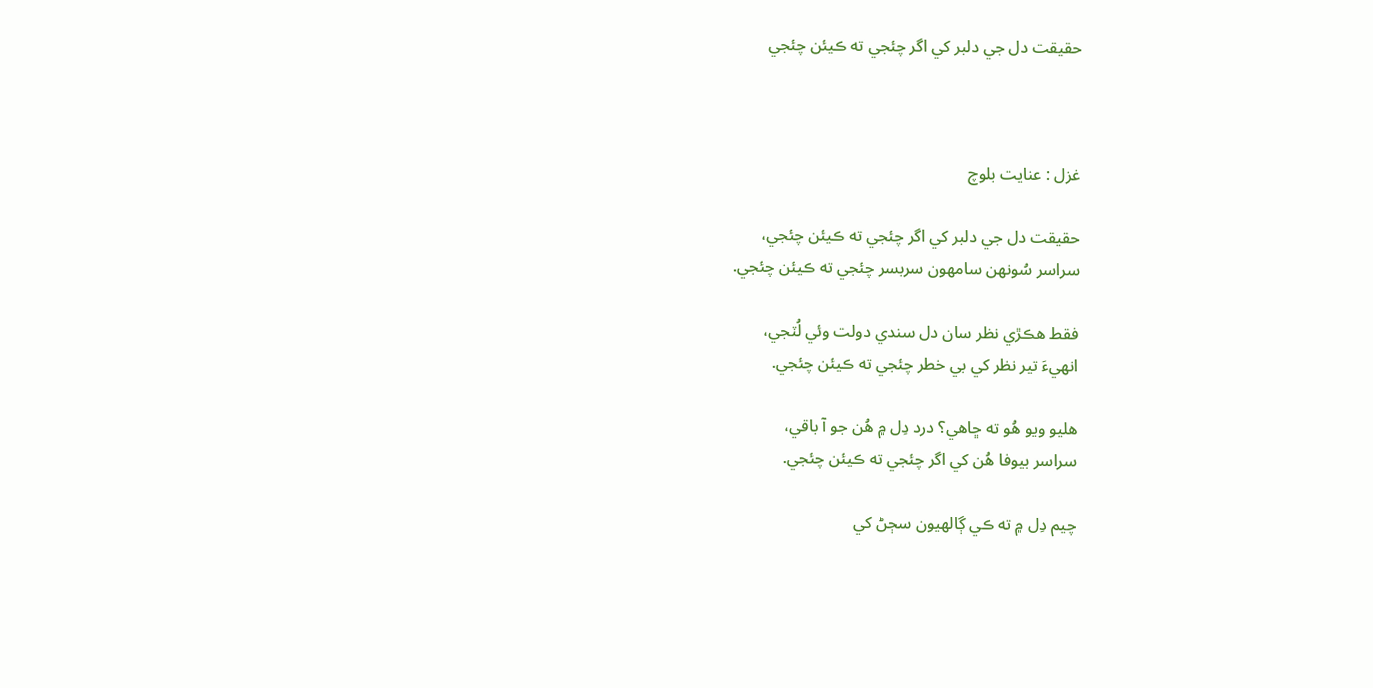حقيقت دل جي دلبر کي اگر چئجي ته ڪيئن چئجي



غزل : عنايت بلوچ

حقيقت دل جي دلبر کي اگر چئجي ته ڪيئن چئجي،
سراسر سُونهن سامهون سربسر چئجي ته ڪيئن چئجي.

فقط هڪڙي نظر سان دل سندي دولت وئي لُٽجي،
انهيءَ تير نظر کي بي خطر چئجي ته ڪيئن چئجي.

هليو ويو هُو ته ڇاهي؟ درد دِل ۾ هُن جو آ باقي،
سراسر بيوفا هُن کي اگر چئجي ته ڪيئن چئجي.

چيم دِل ۾ ته ڪي ڳالهيون سڄڻ کي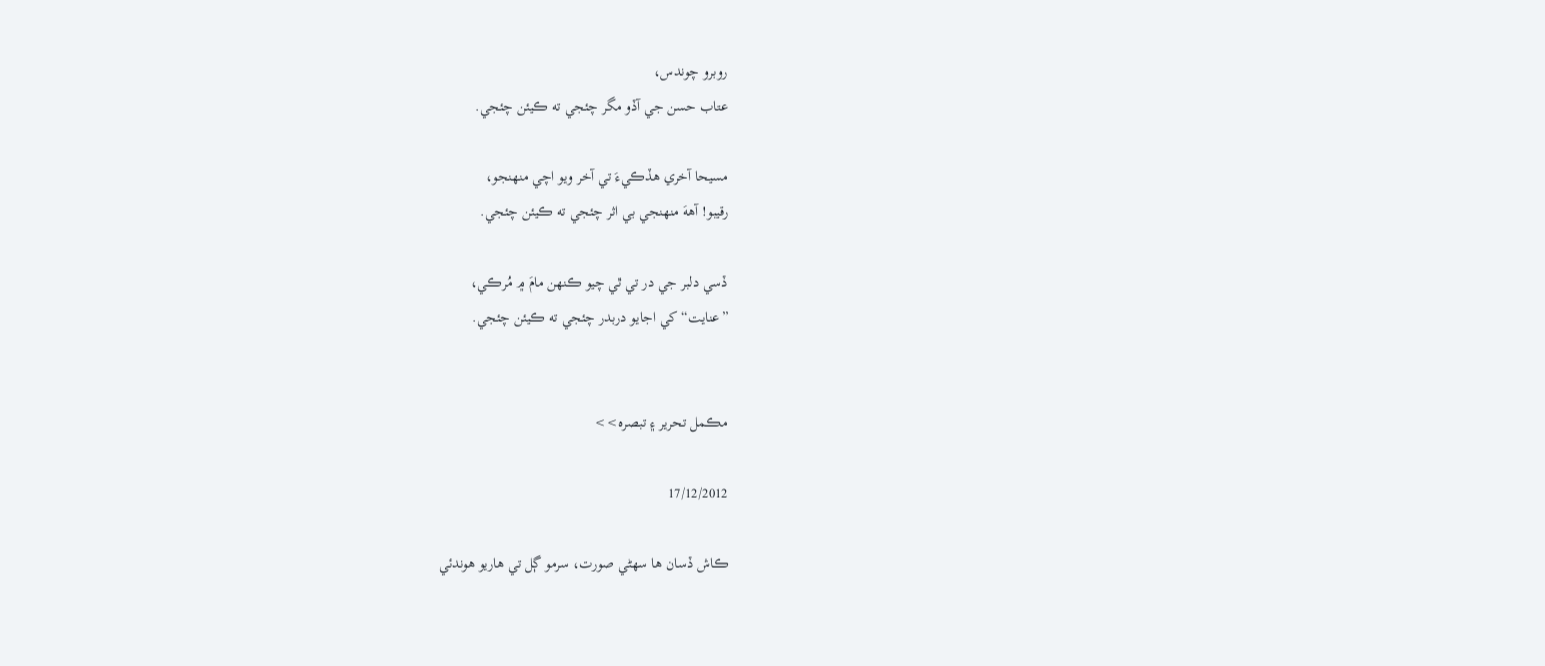روبرو چوندس،
عتاب حسن جي آڏو مگر چئجي ته ڪيئن چئجي.

مسيحا آخري هڏڪيءَ تي آخر ويو اچي منهنجو،
رقيبو! آههَ منهنجي بي اثر چئجي ته ڪيئن چئجي.

ڏسي دلبر جي در تي ٿي چيو ڪنهن مامَ ۾ مُرڪي،
”عنايت“ کي اجايو دربدر چئجي ته ڪيئن چئجي.


مڪمل تحرير ۽ تبصره>>

17/12/2012

ڪاش ڏسان ها سهڻي صورت، سرمو ڳل تي هاريو هوندئي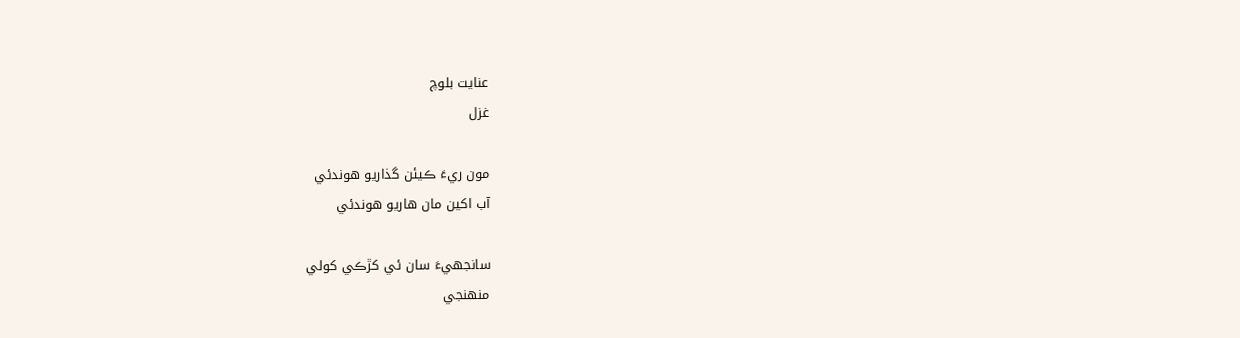عنايت بلوچ
غزل

مون ريءَ ڪيئن گذاريو هوندئي
آب اکين مان هاريو هوندئي

سانجھيءَ سان ئي کڙڪي کولي
منهنجي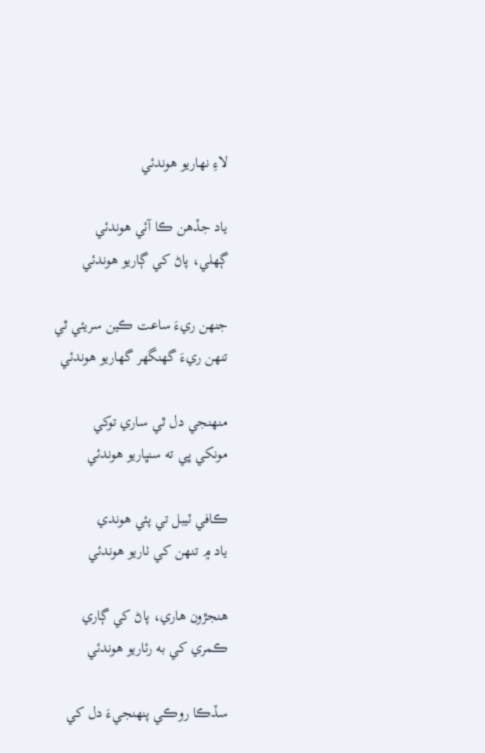لاءِ نهاريو هوندئي

ياد جڏهن ڪا آئي هوندئي
ڳهلي، پاڻ کي ڳاريو هوندئي

جنهن ريءَ ساعت ڪين سريئي ٿي
تنهن ريءَ گھنگھر گھاريو هوندئي

منهنجي دل ٿي ساري توکي
مونکي ڀي ته سنڀاريو هوندئي

ڪافي ٽيبل تي پئي هوندي
ياد ۾ تنهن کي ٺاريو هوندئي

هنجڙون هاري، پاڻ کي ڳاري
ڪمري کي به رئاريو هوندئي

سڏڪا روڪي پنهنجيءَ دل کي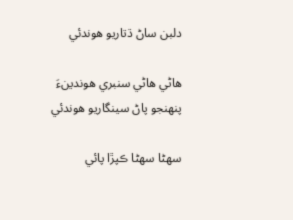دلبن ساڻ ڌتاريو هوندئي

هاڻي هاڻي سنبري هوندينءَ
پنهنجو پاڻ سينگاريو هوندئي

سهڻا سهڻا ڪپڙا پائي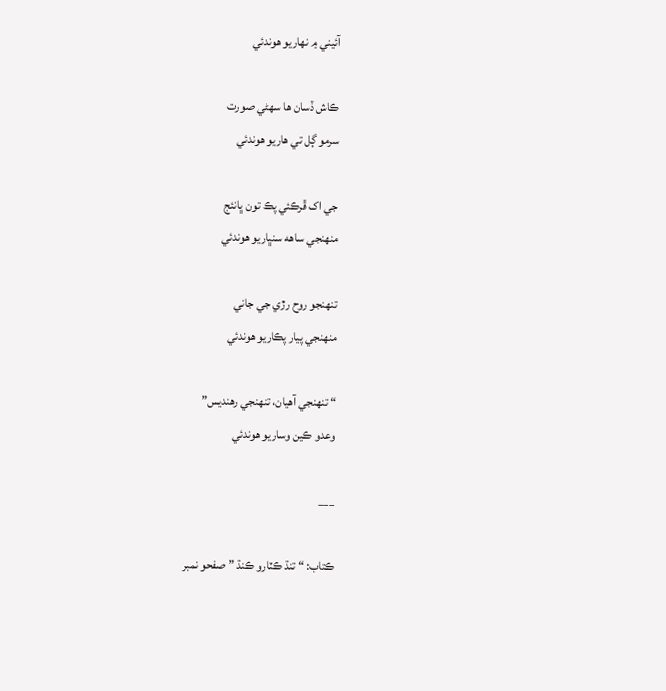آئيني ۾ نهاريو هوندئي

ڪاش ڏسان ها سهڻي صورت
سرمو ڳل تي هاريو هوندئي

جي اک ڦرڪئي پڪ تون ڀانئج
منهنجي ساهه سنڀاريو هوندئي

تنهنجو روح رڙي جي جاني
منهنجي پيار پڪاريو هوندئي

“ تنهنجي آهيان، تنهنجي رهنديس”
وعدو ڪين وساريو هوندئي

___

ڪتاب: “ تنڌ ڪٽارو ڪنڌ ” صفحو نمبر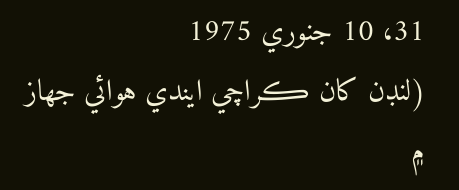31، 10 جنوري 1975
(لنڊن کان ڪراچي ايندي هوائي جهاز ۾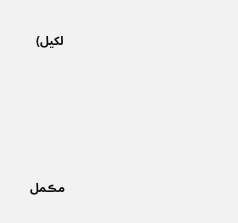لکيل)








مڪمل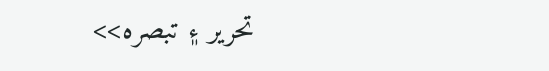تحرير ۽ تبصره>>